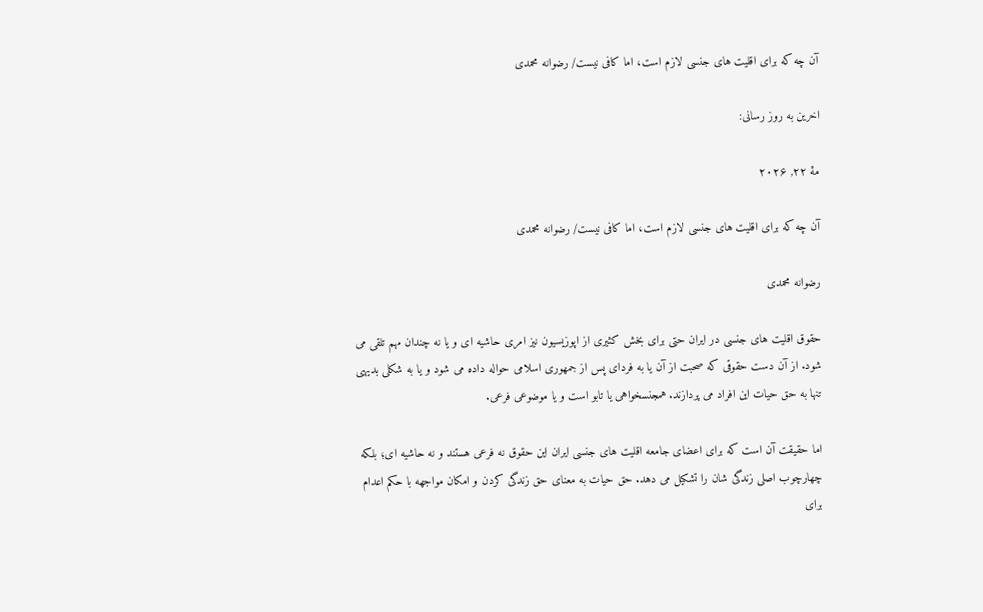آن چه که برای اقلیت های جنسی لازم است، اما کافی نیست/ رضوانه محمدی

اخرین به روز رسانی:

مهٔ ۲۲, ۲۰۲۶

آن چه که برای اقلیت های جنسی لازم است، اما کافی نیست/ رضوانه محمدی

رضوانه محمدی

حقوق اقلیت های جنسی در ایران حتی برای بخش کثیری از اپوزیسیون نیز امری حاشیه ای و یا نه چندان مهم تلقی می شود. از آن دست حقوقی که صحبت از آن یا به فردای پس از جمهوری اسلامی حواله داده می شود و یا به شکلی بدیهی تنها به حق حیات این افراد می پردازند. همجنسخواهی یا تابو است و یا موضوعی فرعی.

اما حقیقت آن است که برای اعضای جامعه اقلیت های جنسی ایران این حقوق نه فرعی هستند و نه حاشیه ای؛ بلکه چهارچوب اصلی زندگی شان را تشکیل می دهد. حق حیات به معنای حق زندگی کردن و امکان مواجهه با حکم اعدام برای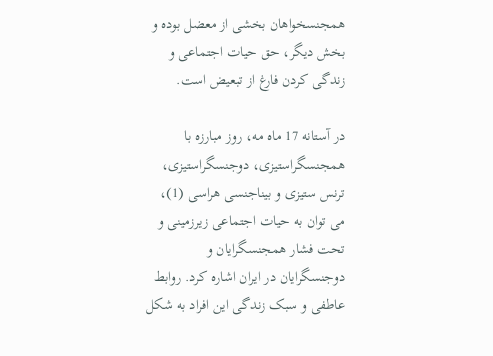همجنسخواهان بخشی از معضل بوده و بخش دیگر، حق حیات اجتماعی و زندگی کردن فارغ از تبعیض است.

در آستانه 17 ماه مه، روز مبارزه با همجنسگراستیزی، دوجنسگراستیزی، ترنس ستیزی و بیناجنسی هراسی (1)، می توان به حیات اجتماعی زیرزمینی و تحت فشار همجنسگرایان و دوجنسگرایان در ایران اشاره کرد. روابط عاطفی و سبک زندگی این افراد به شکل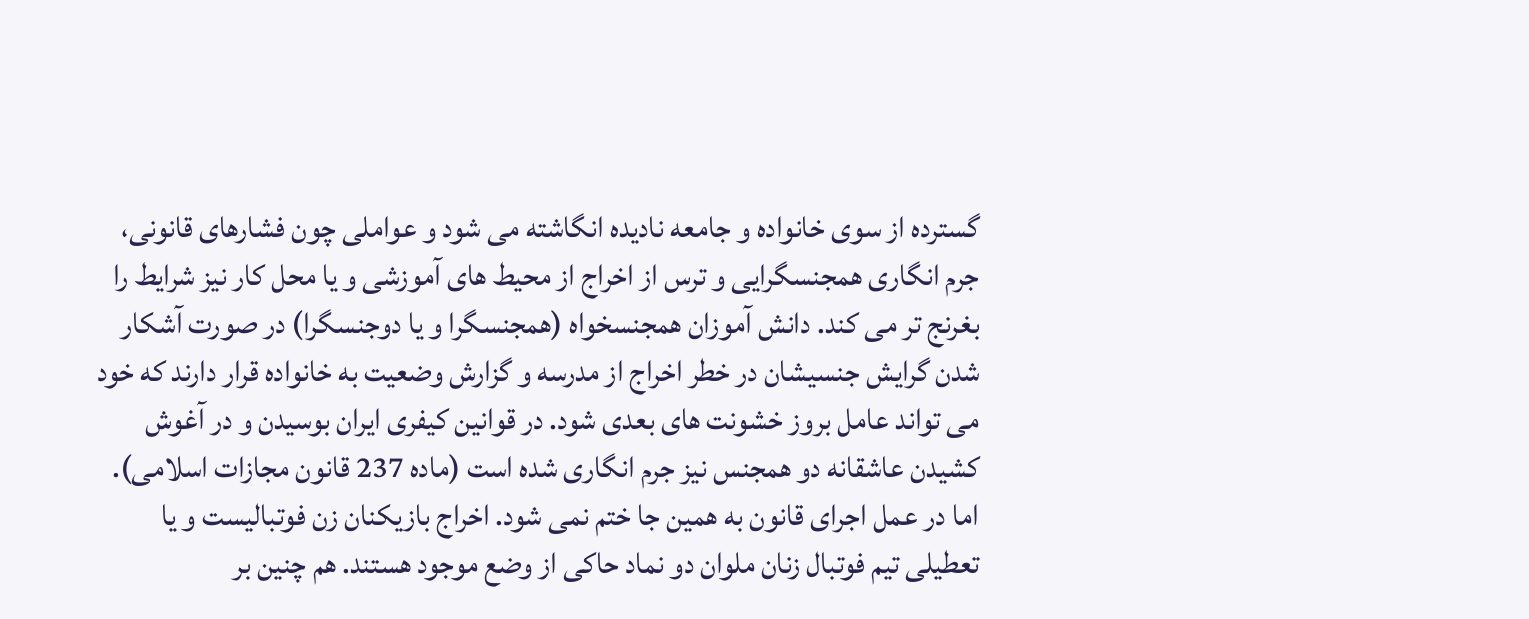گسترده از سوی خانواده و جامعه نادیده انگاشته می شود و عواملی چون فشارهای قانونی، جرم انگاری همجنسگرایی و ترس از اخراج از محیط های آموزشی و یا محل کار نیز شرایط را بغرنج تر می کند. دانش آموزان همجنسخواه (همجنسگرا و یا دوجنسگرا) در صورت آشکار شدن گرایش جنسیشان در خطر اخراج از مدرسه و گزارش وضعیت به خانواده قرار دارند که خود می تواند عامل بروز خشونت های بعدی شود. در قوانین کیفری ایران بوسیدن و در آغوش کشیدن عاشقانه دو همجنس نیز جرم انگاری شده است (ماده 237 قانون مجازات اسلامی). اما در عمل اجرای قانون به همین جا ختم نمی شود. اخراج بازیکنان زن فوتبالیست و یا تعطیلی تیم فوتبال زنان ملوان دو نماد حاکی از وضع موجود هستند. هم چنین بر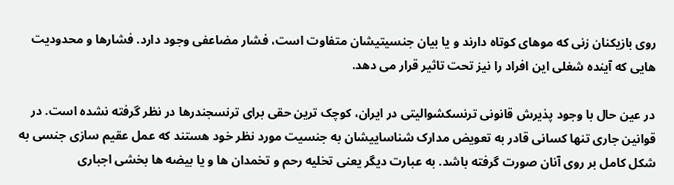روی بازیکنان زنی که موهای کوتاه دارند و یا بیان جنسیتیشان متفاوت است، فشار مضاعفی وجود دارد. فشارها و محدودیت هایی که آینده شغلی این افراد را نیز تحت تاثیر قرار می دهد.

در عین حال با وجود پذیرش قانونی ترنسکشوالیتی در ایران، کوچک ترین حقی برای ترنسجندرها در نظر گرفته نشده است. در قوانین جاری تنها کسانی قادر به تعویض مدارک شناساییشان به جنسیت مورد نظر خود هستند که عمل عقیم سازی جنسی به شکل کامل بر روی آنان صورت گرفته باشد. به عبارت دیگر یعنی تخلیه رحم و تخمدان ها و یا بیضه ها بخشی اجباری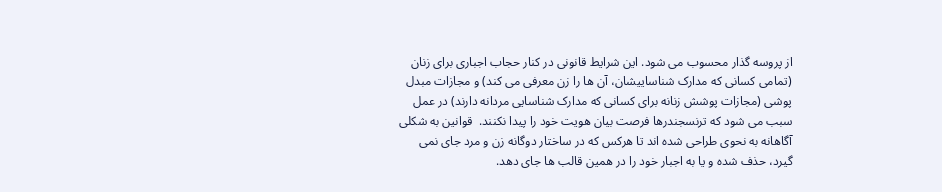از پروسه گذار محسوب می شود. این شرایط قانونی در کنار حجاب اجباری برای زنان (تمامی کسانی که مدارک شناساییشان، آن ها را زن معرفی می کند) و مجازات مبدل پوشی (مجازات پوشش زنانه برای کسانی که مدارک شناسایی مردانه دارند) در عمل سبب می شود که ترنسجندرها فرصت بیان هویت خود را پیدا نکنند.  قوانین به شکلی آگاهانه به نحوی طراحی شده اند تا هرکس که در ساختار دوگانه زن و مرد جای نمی گیرد، حذف شده و یا به اجبار خود را در همین قالب ها جای دهد.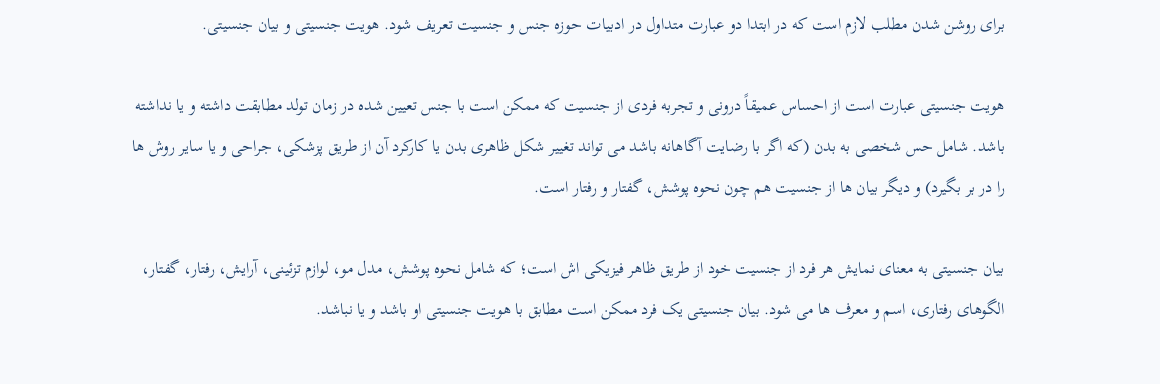برای روشن شدن مطلب لازم است که در ابتدا دو عبارت متداول در ادبیات حوزه جنس و جنسیت تعریف شود. هویت جنسیتی و بیان جنسیتی.

هویت جنسیتی عبارت است از احساس عمیقاً درونی و تجربه فردی از جنسیت که ممکن است با جنس تعیین شده در زمان تولد مطابقت داشته و یا نداشته باشد. شامل حس شخصی به بدن (که اگر با رضایت آگاهانه باشد می تواند تغییر شکل ظاهری بدن یا کارکرد آن از طریق پزشکی، جراحی و یا سایر روش ها را در بر بگیرد) و دیگر بیان ها از جنسیت هم چون نحوه پوشش، گفتار و رفتار است.

بیان جنسیتی به معنای نمایش هر فرد از جنسیت خود از طریق ظاهر فیزیکی اش است؛ که شامل نحوه پوشش، مدل مو، لوازم تزئینی، آرایش، رفتار، گفتار، الگوهای رفتاری، اسم و معرف ها می شود. بیان جنسیتی یک فرد ممکن است مطابق با هویت جنسیتی او باشد و یا نباشد.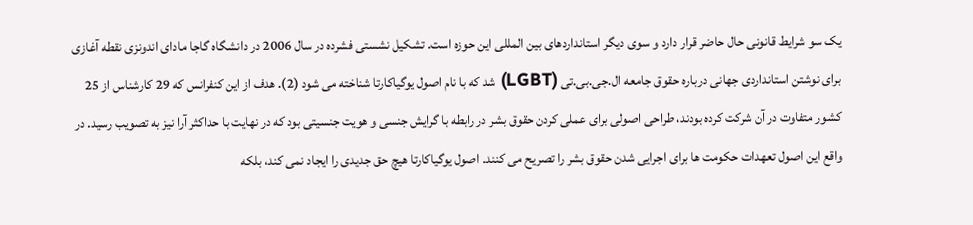یک سو شرایط قانونی حال حاضر قرار دارد و سوی دیگر استانداردهای بین المللی این حوزه است. تشکیل نشستی فشرده در سال 2006 در دانشگاه گاجا مادای اندونزی نقطه آغازی برای نوشتن استانداردی جهانی درباره حقوق جامعه ال.جی.بی.تی (LGBT) شد که با نام اصول یوگیاکارتا شناخته می شود (2). هدف از این کنفرانس که 29 کارشناس از 25 کشور متفاوت در آن شرکت کرده بودند، طراحی اصولی برای عملی کردن حقوق بشر در رابطه با گرایش جنسی و هویت جنسیتی بود که در نهایت با حداکثر آرا نیز به تصویب رسید. در واقع این اصول تعهدات حکومت ها برای اجرایی شدن حقوق بشر را تصریح می کنند. اصول یوگیاکارتا هیچ حق جدیدی را ایجاد نمی کند، بلکه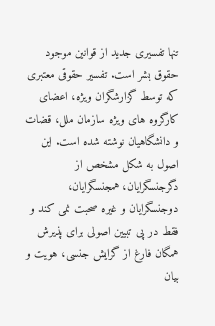تنها تفسیری جدید از قوانین موجود حقوق بشر است. تفسیر حقوقی معتبری که توسط گزارشگران ویژه، اعضای کارگروه های ویژه سازمان ملل، قضات و دانشگاهیان نوشته شده است. این اصول به شکل مشخص از دگرجنسگرایان، همجنسگرایان، دوجنسگرایان و غیره صحبت نمی کند و فقط در پی تبیین اصولی برای پذیرش همگان فارغ از گرایش جنسی، هویت و بیان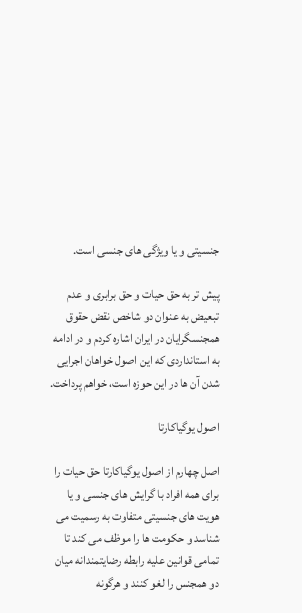جنسیتی و یا ویژگی های جنسی است.

پیش تر به حق حیات و حق برابری و عدم تبعیض به عنوان دو شاخص نقض حقوق همجنسگرایان در ایران اشاره کردم و در ادامه به استانداردی که این اصول خواهان اجرایی شدن آن ها در این حوزه است، خواهم پرداخت.

اصول یوگیاکارتا

اصل چهارم از اصول یوگیاکارتا حق حیات را برای همه افراد با گرایش های جنسی و یا هویت های جنسیتی متفاوت به رسمیت می شناسد و حکومت ها را موظف می کند تا تمامی قوانین علیه رابطه رضایتمندانه میان دو همجنس را لغو کنند و هرگونه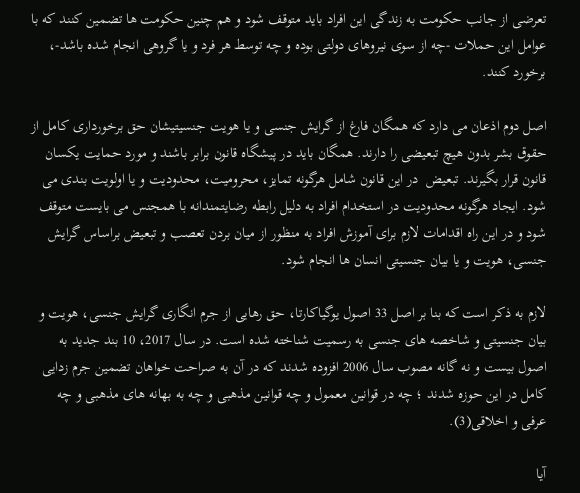تعرضی از جانب حکومت به زندگی این افراد باید متوقف شود و هم چنین حکومت ها تضمین کنند که با عوامل این حملات -چه از سوی نیروهای دولتی بوده و چه توسط هر فرد و یا گروهی انجام شده باشد-، برخورد کنند.

اصل دوم اذعان می دارد که همگان فارغ از گرایش جنسی و یا هویت جنسیتیشان حق برخورداری کامل از حقوق بشر بدون هیچ تبعیضی را دارند. همگان باید در پیشگاه قانون برابر باشند و مورد حمایت یکسان قانون قرار بگیرند. تبعیض  در این قانون شامل هرگونه تمایز، محرومیت، محدودیت و یا اولویت بندی می شود. ایجاد هرگونه محدودیت در استخدام افراد به دلیل رابطه رضایتمندانه با همجنس می بایست متوقف شود و در این راه اقدامات لازم برای آموزش افراد به منظور از میان بردن تعصب و تبعیض براساس گرایش جنسی، هویت و یا بیان جنسیتی انسان ها انجام شود.

لازم به ذکر است که بنا بر اصل 33 اصول یوگیاکارتا، حق رهایی از جرم انگاری گرایش جنسی، هویت و بیان جنسیتی و شاخصه های جنسی به رسمیت شناخته شده است. در سال 2017، 10 بند جدید به اصول بیست و نه گانه مصوب سال 2006 افزوده شدند که در آن به صراحت خواهان تضمین جرم زدایی کامل در این حوزه شدند ؛ چه در قوانین معمول و چه قوانین مذهبی و چه به بهانه های مذهبی و چه عرفی و اخلاقی(3).

آیا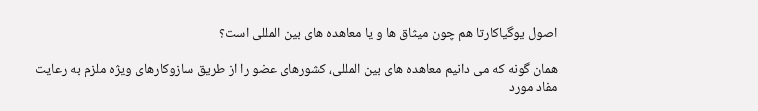اصول یوگیاکارتا هم چون میثاق ها و یا معاهده های بین المللی است؟

همان گونه که می دانیم معاهده های بین المللی، کشورهای عضو را از طریق سازوکارهای ویژه ملزم به رعایت مفاد مورد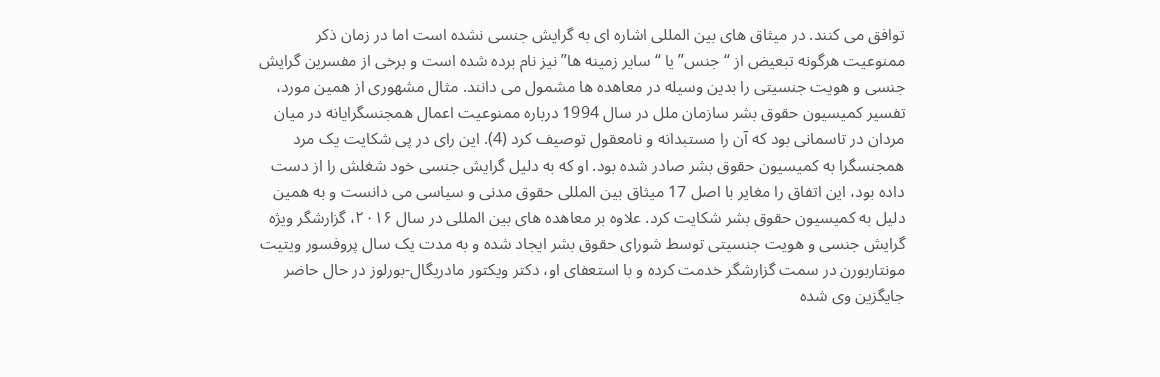توافق می کنند. در میثاق های بین المللی اشاره ای به گرایش جنسی نشده است اما در زمان ذکر ممنوعیت هرگونه تبعیض از “جنس” یا “سایر زمینه ها” نیز نام برده شده است و برخی از مفسرین گرایش جنسی و هویت جنسیتی را بدین وسیله در معاهده ها مشمول می دانند. مثال مشهوری از همین مورد، تفسیر کمیسیون حقوق بشر سازمان ملل در سال 1994 درباره ممنوعیت اعمال همجنسگرایانه در میان مردان در تاسمانی بود که آن را مستبدانه و نامعقول توصیف کرد (4). این رای در پی شکایت یک مرد همجنسگرا به کمیسیون حقوق بشر صادر شده بود. او که به دلیل گرایش جنسی خود شغلش را از دست داده بود، این اتفاق را مغایر با اصل 17 میثاق بین المللی حقوق مدنی و سیاسی می دانست و به همین دلیل به کمیسیون حقوق بشر شکایت کرد. علاوه بر معاهده های بین المللی در سال ۲۰۱۶، گزارشگر ویژه گرایش جنسی و هویت جنسیتی توسط شورای حقوق بشر ایجاد شده و به مدت یک سال پروفسور ویتیت مونتاربورن در سمت گزارشگر خدمت کرده و با استعفای او، دکتر ویکتور مادریگال-بورلوز در حال حاضر جایگزین وی شده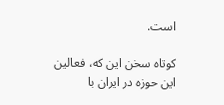است.

کوتاه سخن این که، فعالین این حوزه در ایران با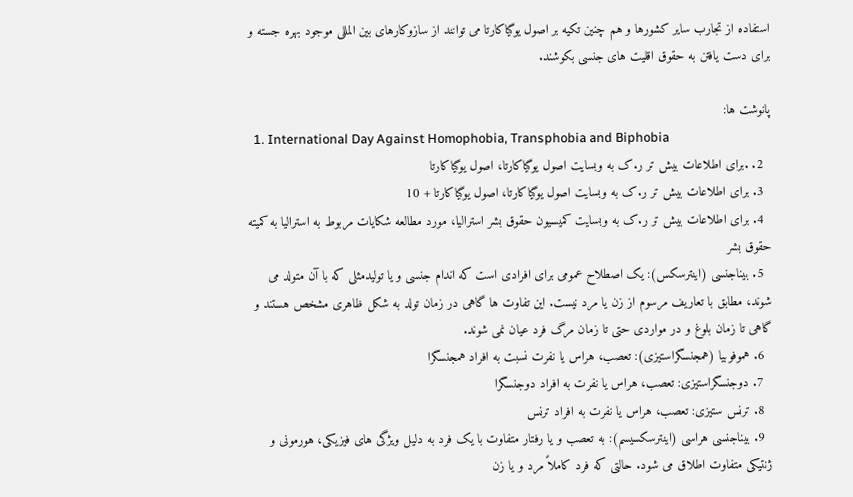استفاده از تجارب سایر کشورها و هم چنین تکیه بر اصول یوگیاکارتا می توانند از سازوکارهای بین المللی موجود بهره جسته و برای دست یافتن به حقوق اقلیت های جنسی بکوشند.

پانوشت ها:
  1. International Day Against Homophobia, Transphobia and Biphobia
  2. .برای اطلاعات بیش تر ر.ک به وبسایت اصول یوگیاکارتا، اصول یوگیاکارتا
  3. برای اطلاعات بیش تر ر.ک به وبسایت اصول یوگیاکارتا، اصول یوگیاکارتا + 10
  4. برای اطلاعات بیش تر ر.ک به وبسایت کمیسیون حقوق بشر استرالیا، مورد مطالعه شکایات مربوط به استرالیا به کمیته حقوق بشر
  5. بیناجنسی (اینترسکس): یک اصطلاح عمومی برای افرادی است که اندام جنسی و یا تولیدمثلی که با آن متولد می شوند، مطابق با تعاریف مرسوم از زن یا مرد نیست. این تفاوت ها گاهی در زمان تولد به شکل ظاهری مشخص هستند و گاهی تا زمان بلوغ و در مواردی حتی تا زمان مرگ فرد عیان نمی شوند.
  6. هموفوبیا (همجنسگراستیزی): تعصب، هراس یا نفرت نسبت به افراد همجنسگرا
  7. دوجنسگراستیزی: تعصب، هراس یا نفرت به افراد دوجنسگرا
  8. ترنس ستیزی: تعصب، هراس یا نفرت به افراد ترنس
  9. بیناجنسی هراسی (اینترسکسیسم): به تعصب و یا رفتار متفاوت با یک فرد به دلیل ویژگی های فیزیکی، هورمونی و ژنتیکی متفاوت اطلاق می شود. حالتی که فرد کاملاً مرد و یا زن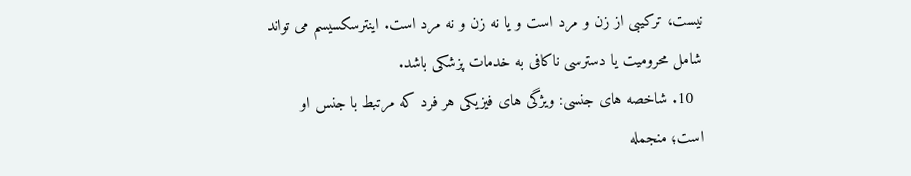نیست، ترکیبی از زن و مرد است و یا نه زن و نه مرد است. اینترسکسیسم می تواند شامل محرومیت یا دسترسی ناکافی به خدمات پزشکی باشد.
  10. شاخصه های جنسی: ویژگی های فیزیکی هر فرد که مرتبط با جنس او است؛ منجمله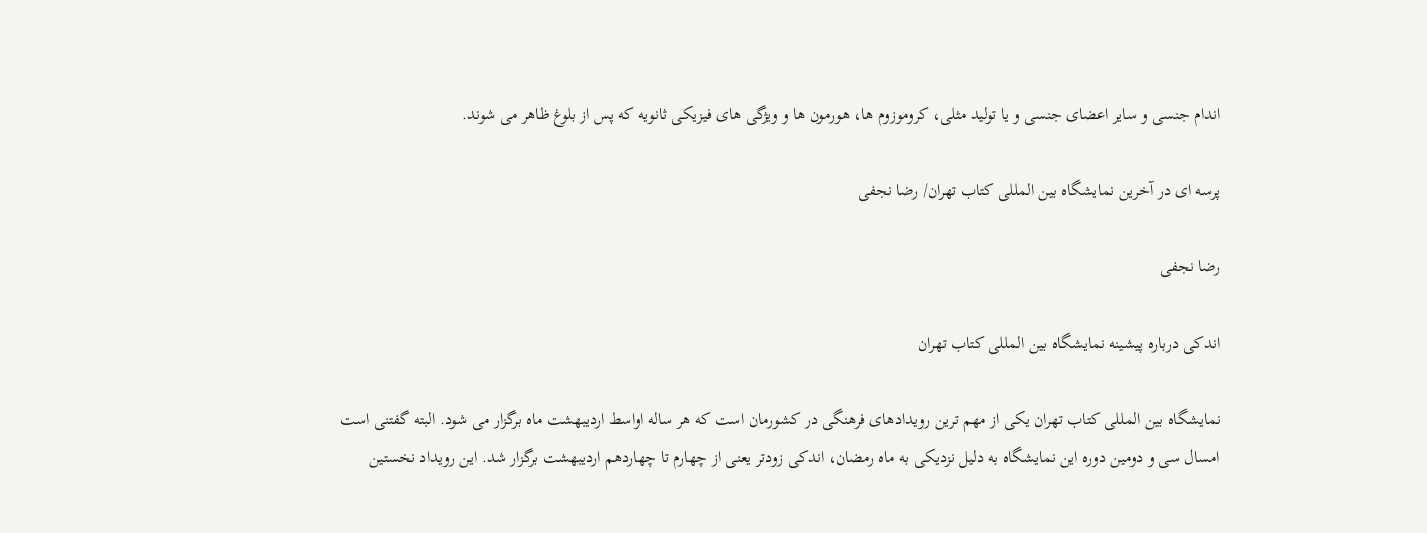اندام جنسی و سایر اعضای جنسی و یا تولید مثلی، کروموزوم ها، هورمون ها و ویژگی های فیزیکی ثانویه که پس از بلوغ ظاهر می شوند.

پرسه ای در آخرین نمایشگاه بین المللی کتاب تهران/ رضا نجفی

رضا نجفی

اندکی درباره پیشینه نمایشگاه بین المللی کتاب تهران

نمایشگاه بین المللی کتاب تهران یکی از مهم ترین رویدادهای فرهنگی در کشورمان است که هر ساله اواسط اردیبهشت ماه برگزار می شود. البته گفتنی است امسال سی و دومین دوره این نمایشگاه به دلیل نزدیکی به ماه رمضان، اندکی زودتر یعنی از چهارم تا چهاردهم اردیبهشت برگزار شد. این رویداد نخستین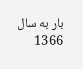بار به سال 1366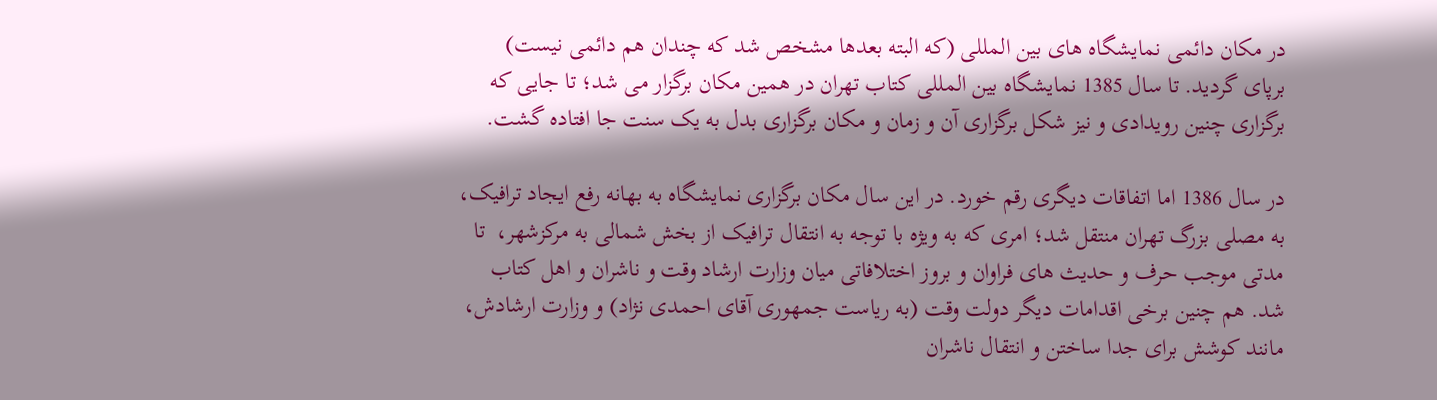در مکان دائمی نمایشگاه های بین المللی (که البته بعدها مشخص شد که چندان هم دائمی نیست) برپای گردید. تا سال 1385 نمایشگاه بین المللی کتاب تهران در همین مکان برگزار می شد؛ تا جایی که برگزاری چنین رویدادی و نیز شکل برگزاری آن و زمان و مکان برگزاری بدل به یک سنت جا افتاده گشت.

در سال 1386 اما اتفاقات دیگری رقم خورد. در این سال مکان برگزاری نمایشگاه به بهانه رفع ایجاد ترافیک، به مصلی بزرگ تهران منتقل شد؛ امری که به ویژه با توجه به انتقال ترافیک از بخش شمالی به مرکزشهر،  تا مدتی موجب حرف و حدیث های فراوان و بروز اختلافاتی میان وزارت ارشاد وقت و ناشران و اهل کتاب شد. هم چنین برخی اقدامات دیگر دولت وقت (به ریاست جمهوری آقای احمدی نژاد) و وزارت ارشادش، مانند کوشش برای جدا ساختن و انتقال ناشران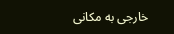خارجی به مکانی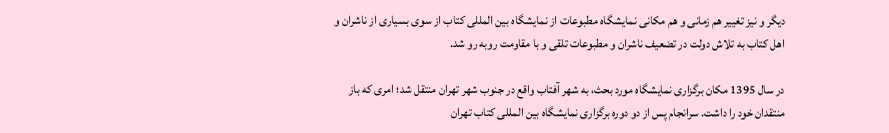دیگر و نیز تغییر هم زمانی و هم مکانی نمایشگاه مطبوعات از نمایشگاه بین المللی کتاب از سوی بسیاری از ناشران و اهل کتاب به تلاش دولت در تضعیف ناشران و مطبوعات تلقی و با مقاومت روبه رو شد.

در سال 1395 مکان برگزاری نمایشگاه مورد بحث، به شهر آفتاب واقع در جنوب شهر تهران منتقل شد؛ امری که باز منتقدان خود را داشت. سرانجام پس از دو دوره برگزاری نمایشگاه بین المللی کتاب تهران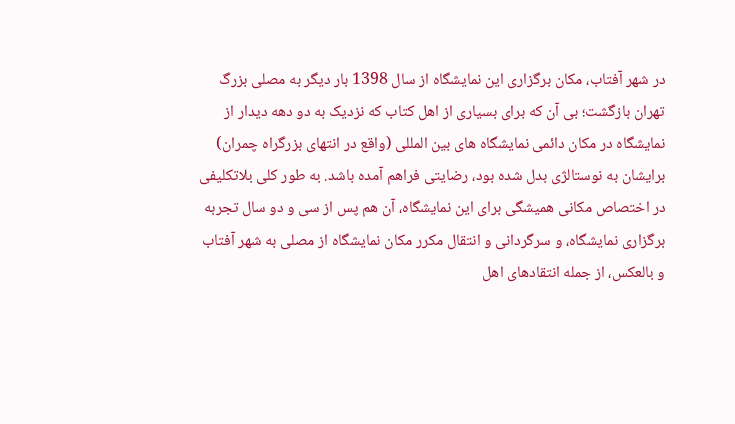در شهر آفتاب، مکان برگزاری این نمایشگاه از سال 1398 بار دیگر به مصلی بزرگ تهران بازگشت؛ بی آن که برای بسیاری از اهل کتاب که نزدیک به دو دهه دیدار از نمایشگاه در مکان دائمی نمایشگاه های بین المللی (واقع در انتهای بزرگراه چمران) برایشان به نوستالژی بدل شده بود، رضایتی فراهم آمده باشد. به طور کلی بلاتکلیفی در اختصاص مکانی همیشگی برای این نمایشگاه، آن هم پس از سی و دو سال تجربه برگزاری نمایشگاه، و سرگردانی و انتقال مکرر مکان نمایشگاه از مصلی به شهر آفتاب و بالعکس، از جمله انتقادهای اهل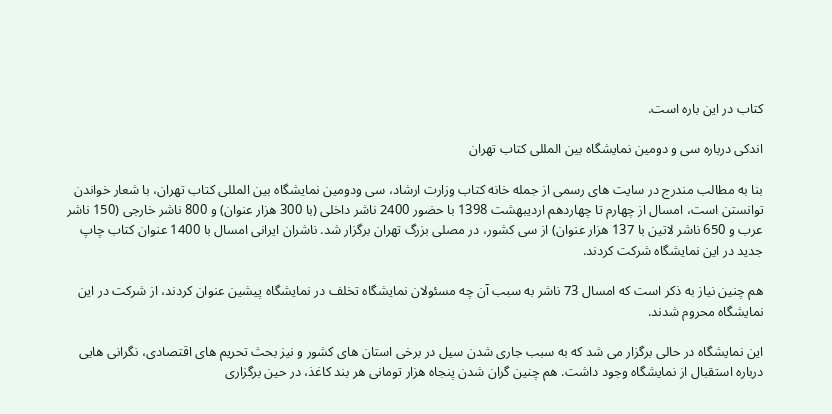کتاب در این باره است.

اندکی درباره سی و دومین نمایشگاه بین المللی کتاب تهران

بنا به مطالب مندرج در سایت های رسمی از جمله خانه کتاب وزارت ارشاد، سی ودومین نمایشگاه بین المللی کتاب تهران، با شعار خواندن توانستن است، امسال از چهارم تا چهاردهم اردیبهشت 1398 با حضور 2400 ناشر داخلی (با 300 هزار عنوان) و 800 ناشر خارجی (150 ناشر عرب و 650 ناشر لاتین با 137 هزار عنوان) از سی کشور، در مصلی بزرگ تهران برگزار شد. ناشران ایرانی امسال با 1400 عنوان کتاب چاپ جدید در این نمایشگاه شرکت کردند.

هم چنین نیاز به ذکر است که امسال 73 ناشر به سبب آن چه مسئولان نمایشگاه تخلف در نمایشگاه پیشین عنوان کردند، از شرکت در این نمایشگاه محروم شدند.

این نمایشگاه در حالی برگزار می شد که به سبب جاری شدن سیل در برخی استان های کشور و نیز بحث تحریم های اقتصادی، نگرانی هایی درباره استقبال از نمایشگاه وجود داشت. هم چنین گران شدن پنجاه هزار تومانی هر بند کاغذ، در حین برگزاری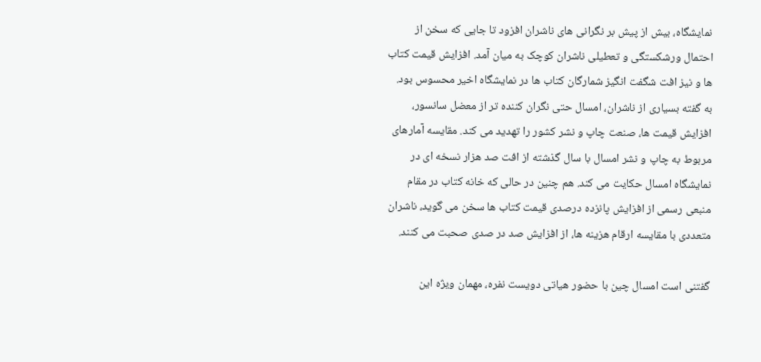نمایشگاه، بیش از پیش بر نگرانی های ناشران افزود تا جایی که سخن از احتمال ورشکستگی و تعطیلی ناشران کوچک به میان آمد. افزایش قیمت کتاب ها و نیز افت شگفت انگیز شمارگان کتاب ها در نمایشگاه اخیر محسوس بود. به گفته بسیاری از ناشران، امسال حتی نگران کننده تر از معضل سانسور، افزایش قیمت ها، صنعت چاپ و نشر کشور را تهدید می کند. مقایسه آمارهای مربوط به چاپ و نشر امسال با سال گذشته از افت صد هزار نسخه ای در نمایشگاه امسال حکایت می کند. هم چنین در حالی که خانه کتاب در مقام منبعی رسمی از افزایش پانزده درصدی قیمت کتاب ها سخن می گوید، ناشران متعددی با مقایسه ارقام هزینه ها، از افزایش صد در صدی صحبت می کنند.

گفتنی است امسال چین با حضور هیاتی دویست نفره، مهمان ویژه این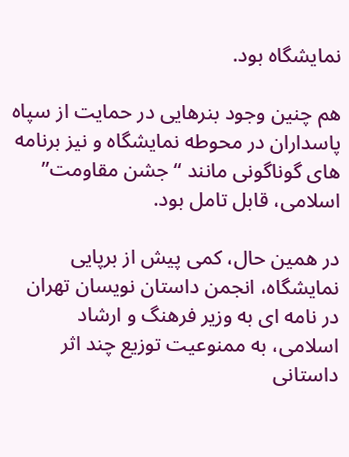نمایشگاه بود.

هم چنین وجود بنرهایی در حمایت از سپاه پاسداران در محوطه نمایشگاه و نیز برنامه های گوناگونی مانند “جشن مقاومت” اسلامی، قابل تامل بود.

در همین حال، کمی پیش از برپایی نمایشگاه، انجمن داستان نویسان تهران در نامه ای به وزیر فرهنگ و ارشاد اسلامی، به ممنوعیت توزیع چند اثر داستانی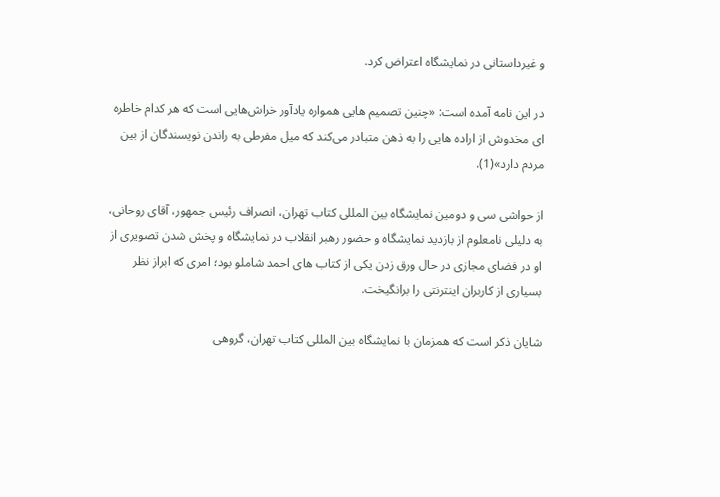و غیرداستانی در نمایشگاه اعتراض کرد.

در این نامه آمده است: «چنین تصمیم هایی همواره یادآور خراش‌هایی است که هر کدام خاطره ای مخدوش از اراده هایی را به ذهن متبادر می‌کند که میل مفرطی به راندن نویسندگان از بین مردم دارد»(1).

از حواشی سی و دومین نمایشگاه بین المللی کتاب تهران، انصراف رئیس جمهور، آقای روحانی، به دلیلی نامعلوم از بازدید نمایشگاه و حضور رهبر انقلاب در نمایشگاه و پخش شدن تصویری از او در فضای مجازی در حال ورق زدن یکی از کتاب های احمد شاملو بود؛ امری که ابراز نظر بسیاری از کاربران اینترنتی را برانگیخت.

شایان ذکر است که همزمان با نمایشگاه بین المللی کتاب تهران، گروهی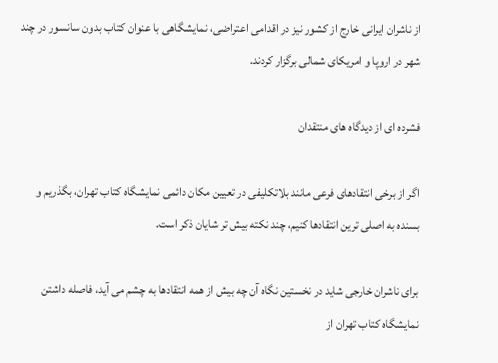از ناشران ایرانی خارج از کشور نیز در اقدامی اعتراضی، نمایشگاهی با عنوان کتاب بدون سانسور در چند شهر در اروپا و امریکای شمالی برگزار کردند.

فشرده ای از دیدگاه های منتقدان

اگر از برخی انتقادهای فرعی مانند بلاتکلیفی در تعیین مکان دائمی نمایشگاه کتاب تهران، بگذریم و بسنده به اصلی ترین انتقادها کنیم، چند نکته بیش تر شایان ذکر است.

برای ناشران خارجی شاید در نخستین نگاه آن چه بیش از همه انتقادها به چشم می آید، فاصله داشتن نمایشگاه کتاب تهران از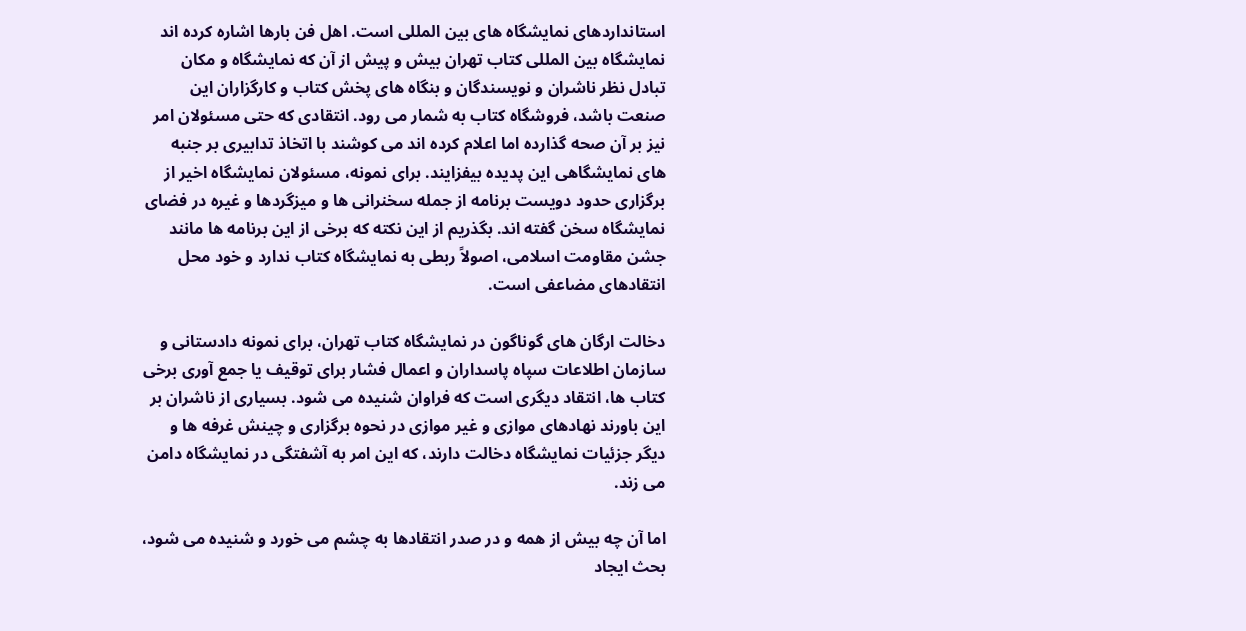استانداردهای نمایشگاه های بین المللی است. اهل فن بارها اشاره کرده اند نمایشگاه بین المللی کتاب تهران بیش و پیش از آن که نمایشگاه و مکان تبادل نظر ناشران و نویسندگان و بنگاه های پخش کتاب و کارگزاران این صنعت باشد، فروشگاه کتاب به شمار می رود. انتقادی که حتی مسئولان امر نیز بر آن صحه گذارده اما اعلام کرده اند می کوشند با اتخاذ تدابیری بر جنبه های نمایشگاهی این پدیده بیفزایند. برای نمونه، مسئولان نمایشگاه اخیر از برگزاری حدود دویست برنامه از جمله سخنرانی ها و میزگردها و غیره در فضای نمایشگاه سخن گفته اند. بگذریم از این نکته که برخی از این برنامه ها مانند جشن مقاومت اسلامی، اصولاً ربطی به نمایشگاه کتاب ندارد و خود محل انتقادهای مضاعفی است.

دخالت ارگان های گوناگون در نمایشگاه کتاب تهران، برای نمونه دادستانی و سازمان اطلاعات سپاه پاسداران و اعمال فشار برای توقیف یا جمع آوری برخی کتاب ها، انتقاد دیگری است که فراوان شنیده می شود. بسیاری از ناشران بر این باورند نهادهای موازی و غیر موازی در نحوه برگزاری و چینش غرفه ها و دیگر جزئیات نمایشگاه دخالت دارند، که این امر به آشفتگی در نمایشگاه دامن می زند.

اما آن چه بیش از همه و در صدر انتقادها به چشم می خورد و شنیده می شود، بحث ایجاد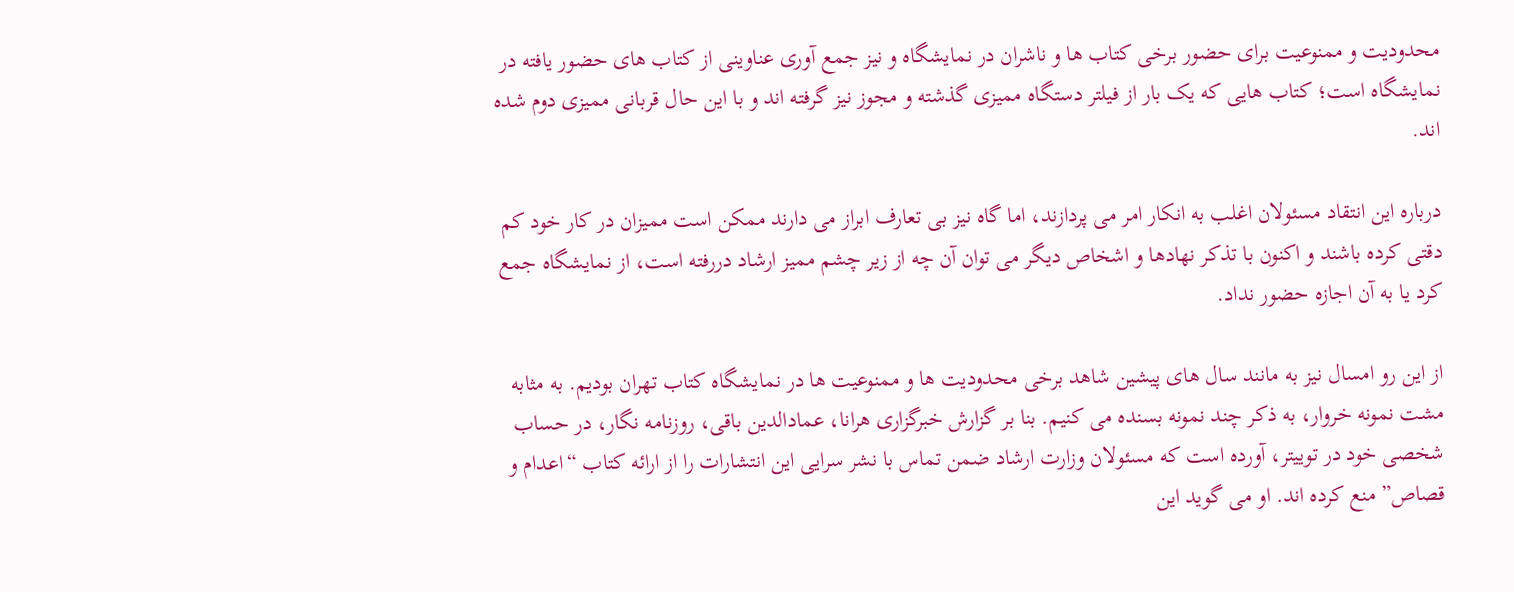محدودیت و ممنوعیت برای حضور برخی کتاب ها و ناشران در نمایشگاه و نیز جمع آوری عناوینی از کتاب های حضور یافته در نمایشگاه است؛ کتاب هایی که یک بار از فیلتر دستگاه ممیزی گذشته و مجوز نیز گرفته اند و با این حال قربانی ممیزی دوم شده اند.

درباره این انتقاد مسئولان اغلب به انکار امر می پردازند، اما گاه نیز بی تعارف ابراز می دارند ممکن است ممیزان در کار خود کم دقتی کرده باشند و اکنون با تذکر نهادها و اشخاص دیگر می توان آن چه از زیر چشم ممیز ارشاد دررفته است، از نمایشگاه جمع کرد یا به آن اجازه حضور نداد.

از این رو امسال نیز به مانند سال های پیشین شاهد برخی محدودیت ها و ممنوعیت ها در نمایشگاه کتاب تهران بودیم. به مثابه مشت نمونه خروار، به ذکر چند نمونه بسنده می کنیم. بنا بر گزارش خبرگزاری هرانا، عمادالدین باقی،‌ روزنامه نگار، در حساب شخصی خود در توییتر، آورده است که مسئولان وزارت ارشاد ضمن تماس با نشر سرایی این انتشارات را از ارائه کتاب “اعدام و قصاص” منع کرده اند. او می گوید این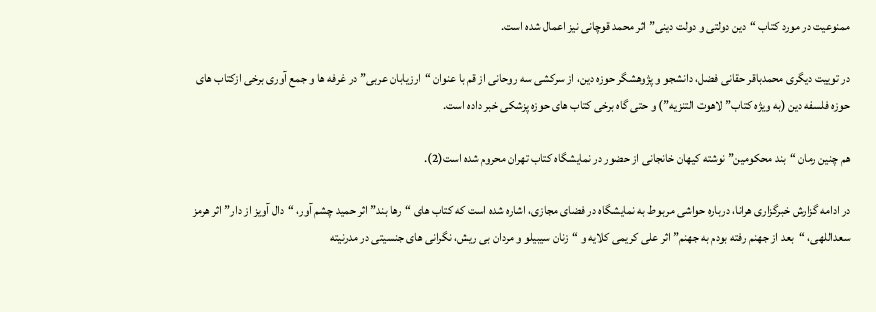ممنوعیت در مورد کتاب “دین دولتی و دولت دینی” اثر محمد قوچانی نیز اعمال شده است.

در توییت دیگری محمدباقر حقانی فضل،‌ دانشجو و پژوهشگر حوزه دین،‌ از سرکشی سه روحانی از قم با عنوان “ارزیابان عربی” در غرفه ها و جمع آوری برخی ازکتاب های حوزه فلسفه دین (به ویژه کتاب” لاهوت التنزیه”) و حتی گاه برخی کتاب های حوزه پزشکی خبر داده است.

هم چنین رمان “بند محکومین” نوشته کیهان خانجانی از حضور در نمایشگاه کتاب تهران محروم شده است(2).

در ادامه گزارش خبرگزاری هرانا، درباره حواشی مربوط به نمایشگاه در فضای مجازی، اشاره شده است که کتاب های “رها بند” اثر حمید چشم آور، “دال آویز از دار” اثر هرمز سعداللهی، “بعد از جهنم رفته بودم به جهنم” اثر علی کریمی کلایه و “زنان سیبیلو و مردان بی ریش، نگرانی های جنسیتی در مدرنیته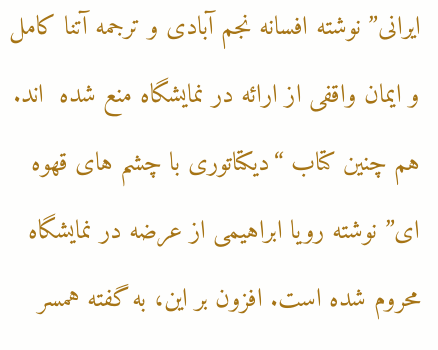ایرانی” نوشته افسانه نجم آبادی و ترجمه آتنا کامل و ایمان واقفی از ارائه در نمایشگاه منع شده  اند. هم چنین کتاب “دیکتاتوری با چشم های قهوه ای” نوشته رویا ابراهیمی از عرضه در نمایشگاه محروم شده است. افزون بر این، به گفته همسر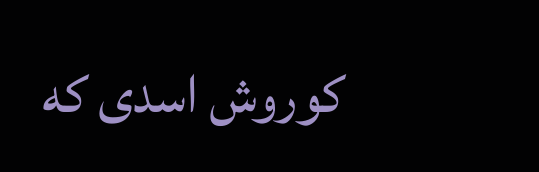کوروش اسدی که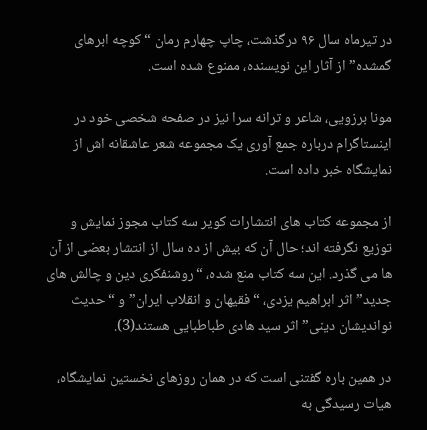در تیرماه سال ۹۶ درگذشت، چاپ چهارم رمان “کوچه ابرهای گمشده” از آثار این نویسنده، ممنوع شده است.

مونا برزویی، شاعر و ترانه سرا نیز در صفحه شخصی خود در اینستاگرام درباره جمع آوری یک مجموعه شعر عاشقانه اش از نمایشگاه خبر داده است.

از مجموعه کتاب های انتشارات کویر سه کتاب مجوز نمایش و توزیع نگرفته اند؛ حال آن که بیش از ده سال از انتشار بعضی از آن ها می گذرد. این سه کتاب منع شده، “روشنفکری دین و چالش های جدید” اثر ابراهیم یزدی، “فقیهان و انقلاب ایران” و “حدیث نواندیشان دینی” اثر سید هادی طباطبایی هستند(3).

در همین باره گفتنی است که در همان روزهای نخستین نمایشگاه، هیات رسیدگی به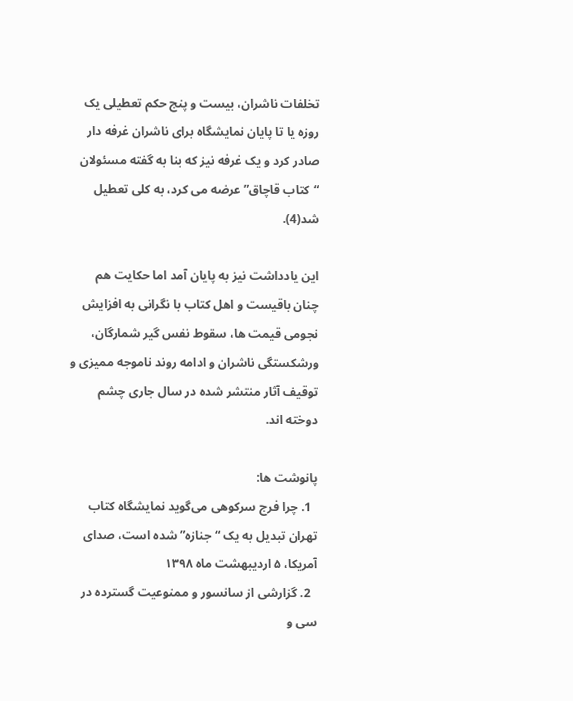تخلفات ناشران، بیست و پنج حکم تعطیلی یک روزه یا تا پایان نمایشگاه برای ناشران غرفه دار صادر کرد و یک غرفه نیز که بنا به گفته مسئولان “کتاب قاچاق” عرضه می کرد، به کلی تعطیل شد(4).

این یادداشت نیز به پایان آمد اما حکایت هم چنان باقیست و اهل کتاب با نگرانی به افزایش نجومی قیمت ها، سقوط نفس گیر شمارگان، ورشکستگی ناشران و ادامه روند ناموجه ممیزی و توقیف آثار منتشر شده در سال جاری چشم دوخته اند.

پانوشت ها:
  1. چرا فرج سرکوهی می‌گوید نمایشگاه کتاب تهران تبدیل به یک “جنازه” شده است، صدای آمریکا، ۵ اردیبهشت ماه ۱۳۹۸
  2. گزارشی از سانسور و ممنوعیت گسترده در سی و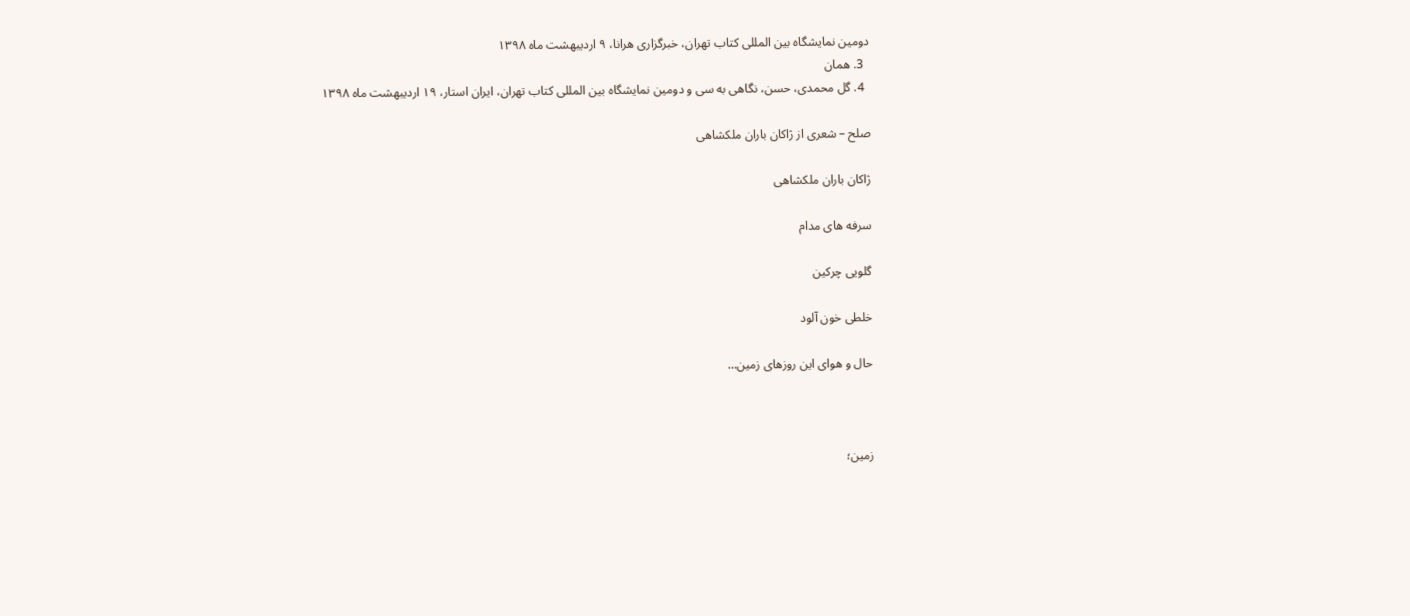دومین نمایشگاه بین المللی کتاب تهران، خبرگزاری هرانا، ۹ اردیبهشت ماه ۱۳۹۸
  3. همان
  4. گل محمدی، حسن، نگاهی به سی و دومین نمایشگاه بین المللی کتاب تهران، ایران استار، ۱۹ اردیبهشت ماه ۱۳۹۸

صلح – شعری از ژاکان باران ملکشاهی

ژاکان باران ملکشاهی

سرفه های مدام

گلویی چرکین

خلطی خون آلود

حال و هوای این روزهای زمین…



زمین؛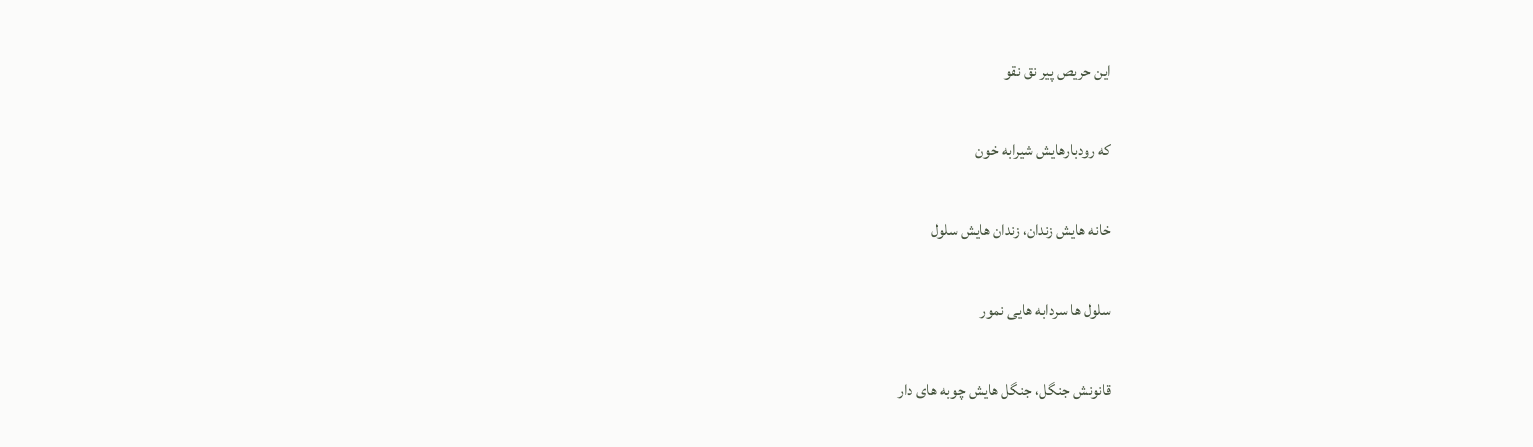این حریص پیر نق نقو

که رودبارهایش شیرابه خون

خانه هایش زندان، زندان هایش سلول

سلول ها سردابه هایی نمور

قانونش جنگل، جنگل هایش چوبه های دار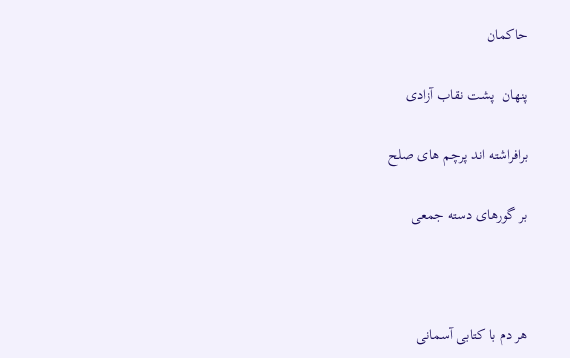حاکمان

پنهان  پشت نقاب آزادی

برافراشته اند پرچم های صلح

بر گورهای دسته جمعی



هر دم با کتابی آسمانی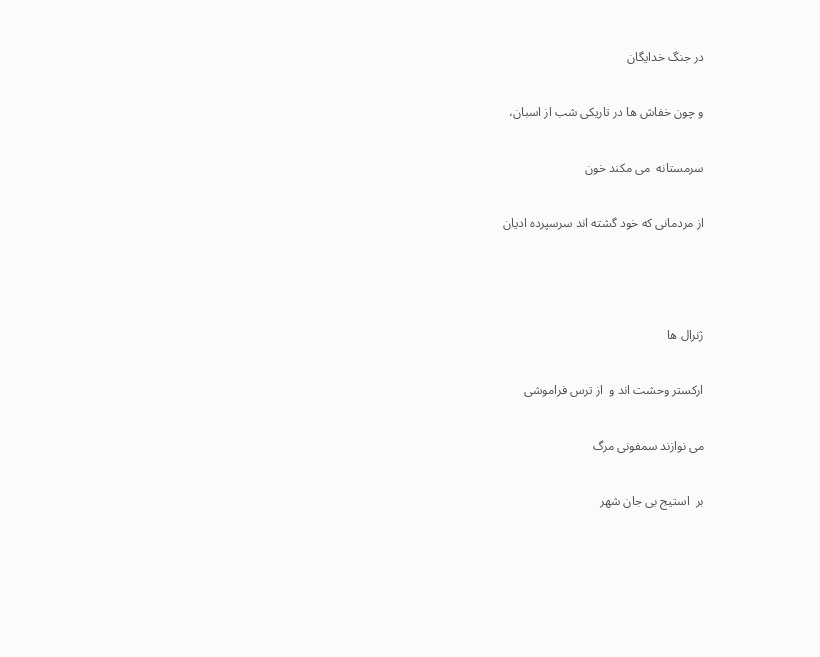در جنگ خدایگان

و چون خفاش ها در تاریکی شب از اسبان،

سرمستانه  می مکند خون

از مردمانی که خود گشته اند سرسپرده ادیان



ژنرال ها

ارکستر وحشت اند و  از ترس فراموشی

می نوازند سمفونی مرگ

بر  استیج بی جان شهر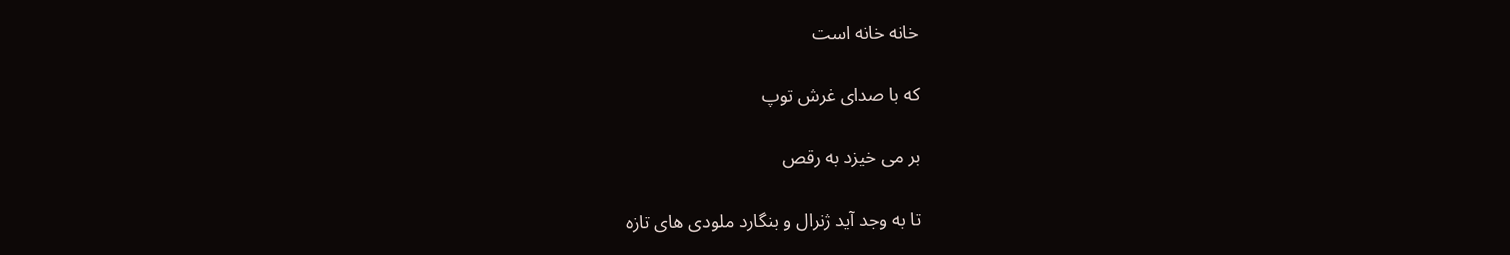خانه خانه است

که با صدای غرش توپ

بر می خیزد به رقص

تا به وجد آید ژنرال و بنگارد ملودی های تازه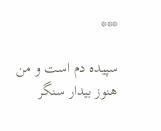***

سپیده دم است و من هنوز بیدار سنگر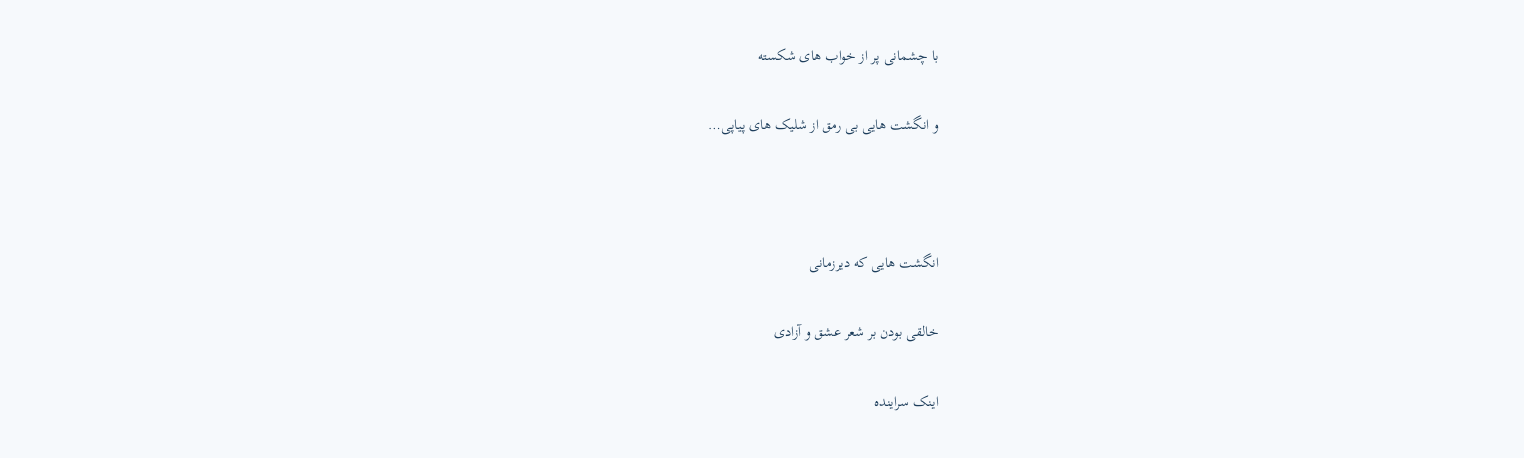با چشمانی پر از خواب های شکسته

و انگشت هایی بی رمق از شلیک های پیاپی…



انگشت هایی که دیرزمانی

خالقی بودن بر شعر عشق و آزادی

اینک سراینده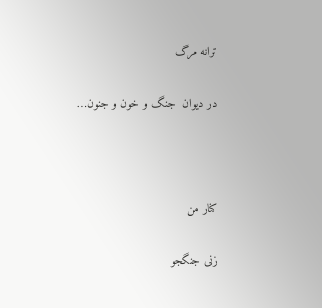ترانه مرگ

در دیوان  جنگ و خون و جنون…



کنار من

زنی جنگجو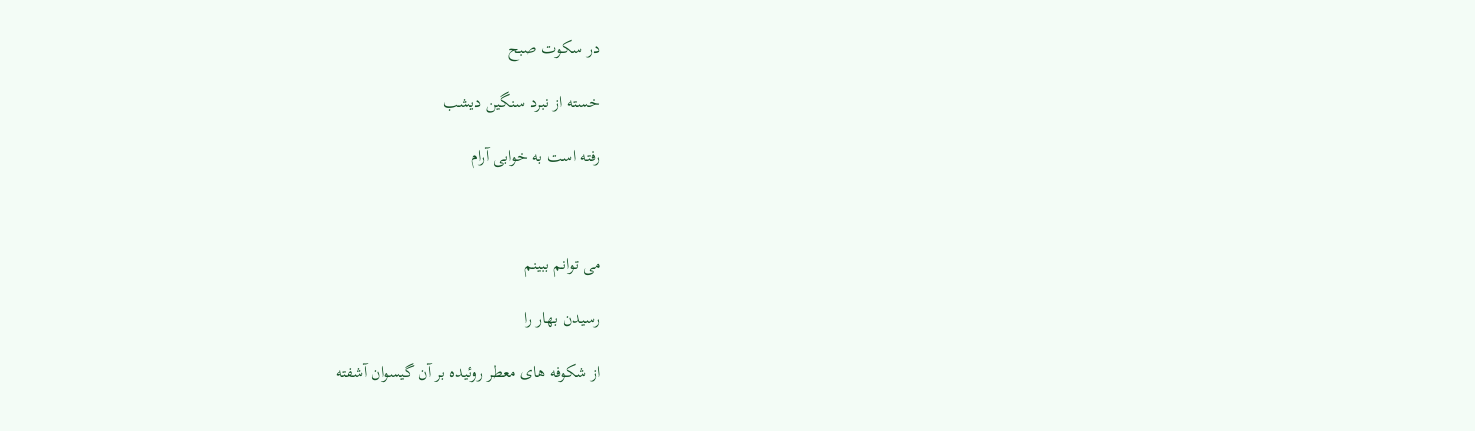در سکوت صبح

خسته از نبرد سنگین دیشب

رفته است به خوابی آرام



می توانم ببینم

رسیدن بهار را

از شکوفه های معطر روئیده بر آن گیسوان آشفته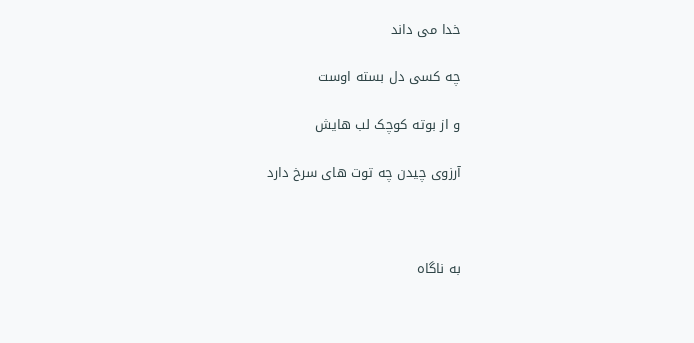خدا می داند

چه کسی دل بسته اوست

و از بوته کوچک لب هایش

آرزوی چیدن چه توت های سرخ دارد



به ناگاه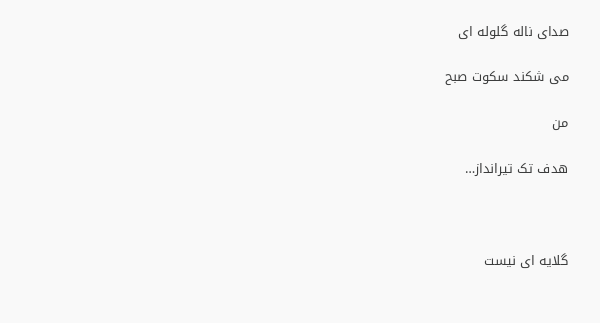صدای ناله گلوله ای

می شکند سکوت صبح

من

هدف تک تیرانداز…



گلایه ای نیست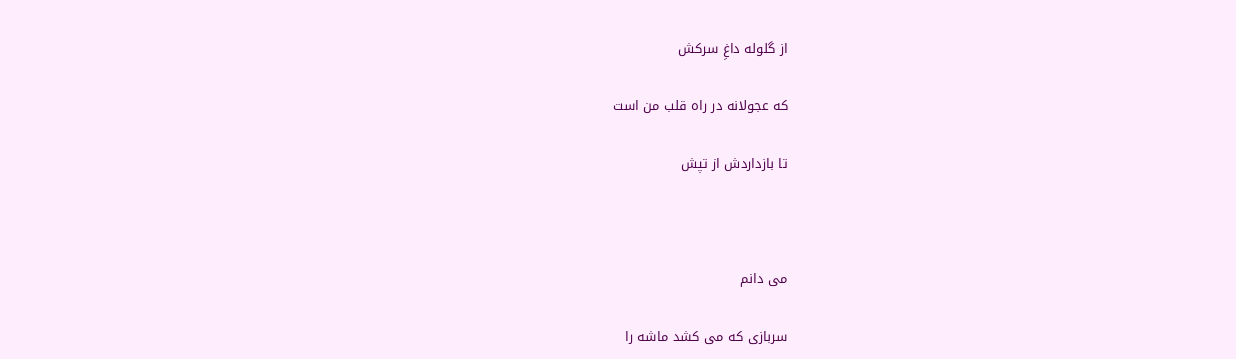از گلوله داغِ سرکش

که عجولانه در راه قلب من است

تا بازداردش از تپش



می دانم

سربازی که می کشد ماشه را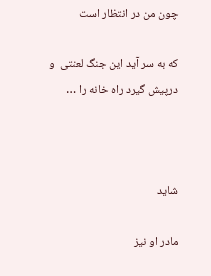چون من در انتظار است

که به سر آید این جنگ لعنتی  و درپیش گیرد راه خانه را …



شاید

مادر او نیز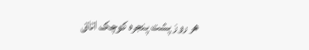هر روز پشت پنجره کوچک اتاق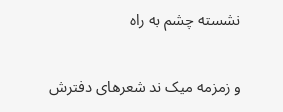نشسته چشم به راه

و زمزمه میک ند شعرهای دفترش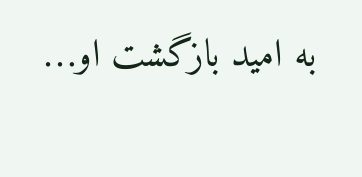به امید بازگشت او…